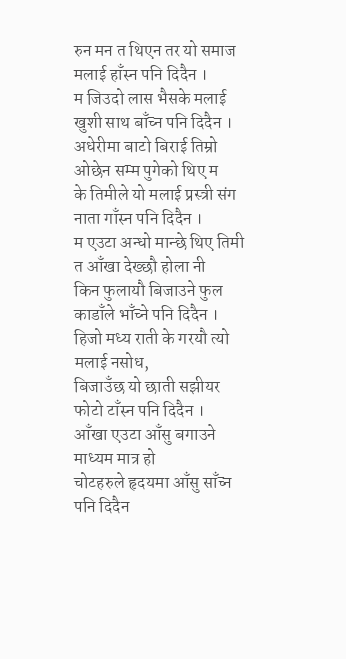रुन मन त थिएन तर यो समाज मलाई हाँस्न पनि दिदैन ।
म जिउदो लास भैसके मलाई खुशी साथ बाँच्न पनि दिदैन ।
अधेरीमा बाटो बिराई तिम्रो ओछेन सम्म पुगेको थिए म
के तिमीले यो मलाई प्रस्त्री संग नाता गाँस्न पनि दिदैन ।
म एउटा अन्धो मान्छे थिए तिमी त आँखा देख्छौ होला नी
किन फुलायौ बिजाउने फुल काडाँले भाँच्ने पनि दिदैन ।
हिजो मध्य राती के गरयौ त्यो मलाई नसोध,
बिजाउँछ यो छाती सझीयर फोटो टाँस्न पनि दिदैन ।
आँखा एउटा आँसु बगाउने माध्यम मात्र हो
चोटहरुले हृदयमा आँसु साँच्न पनि दिदैन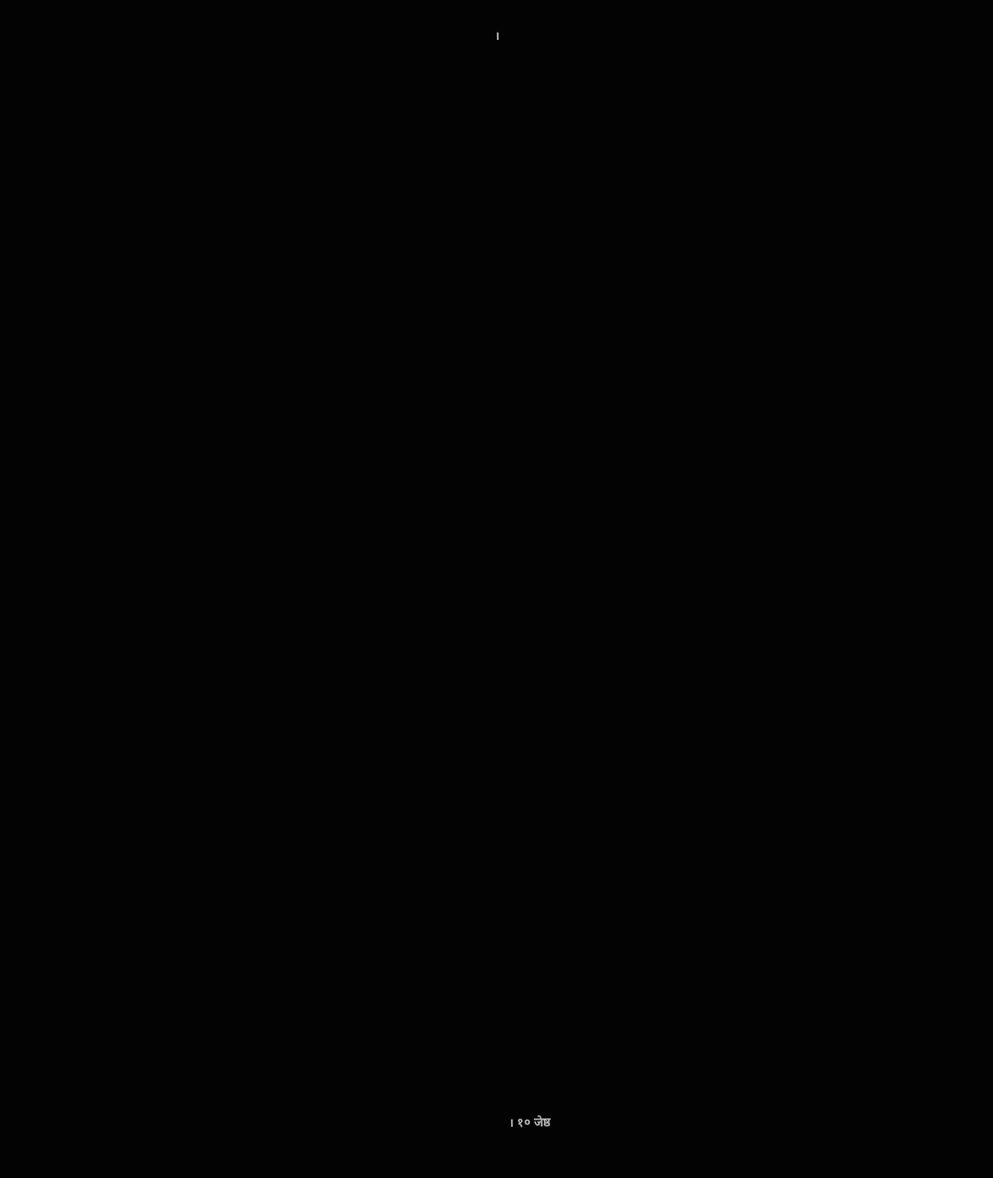।
















































। १० जेष्ठ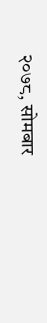२०७८, सोमबार